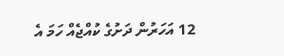12 އަހަރުން ދަށުގެ ކުއްޖެއް ހަމަ އެ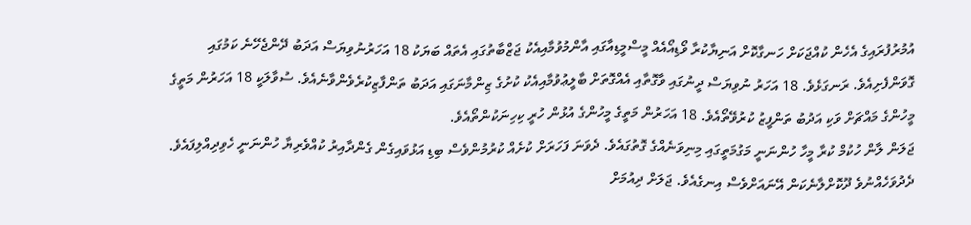އުމުރުފުރައިގެ އެހެން ކުއްޖަކަށް ހަނގާކޮށް އަނިޔާކުރާ ވޯޑިއޯއެއް މީސްމީޑިއާގައި އާންމުވުމާއިއެކު ޖަޒްބާތުގައި އެތައް ބަޔަކު 18 އަހަރުނުވިޔަސް އަދަބު ދޭންޖެހޭނެ ކަމުގައި ގޮވަންފެށިއެވެ. ރަނގަޅެވެ. 18 އަހަރު ނުވިޔަސް ދީނުގައި ވާގޮތާއި އެއްގޮތަށް ބާލީޢުވުމާއިއެކު ކުށުގެ ޒިންމާނަގައި އަދަބު ތަންފާޒިކުރެވެންވާނެއެވެ. ސުވާލަކީ 18 އަހަރުން މަތީގެ މީހުންގެ މައްޗަށް ވަކި އަދުބު ތަންފީޒު ކުރުވޭތޯއެވެ. 18 އަހަރުން މަތީގެ މީހުންގެ އުޅުން ހުރީ ކިހިނަކުންތޯއެވެ.
ޖަލަން ލާން ހުކުމް ކުރާ މީހާ ހުންނަނީ މަގުމަތީގައި މިނިވަނެއްގެ ގޮތުގައެވެ. ދެވަނަ ފަހަރަށް ކުށެއް ކުރުމުންވެސް ބިޑި އަޅުވައިގެން ގެންދާއިރު ކުއްވެރިޔާ ހުންނަނީ ހެވިދިއްލިފައެވެ. ދެދުވަހެއްނުވެ ދޫކޮށްލާނެކަން އޭނައަށްވެސް އިނގެއެވެ. ޖަލަށް ދިއުމަށް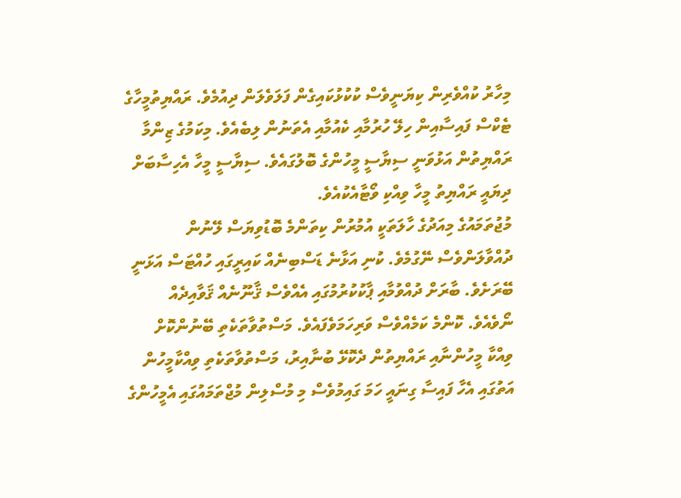މިހާރު ކުއްވެރިން ކިޔަނީވެސް ކުކުޅުކައިގެން ފަލަވެލަން ދިއުމެވެ. ރައްޔިތުމީހާގެ ޓެކްސް ފައިސާއިން ހިލޭ ހުރުމާއި ކެއުމާއި އެތަނުން ލިބެއެވެ. މިކަމުގެ ޒިންމާ ރައްޔިތުން އަޅުވަނީ ސިޔާސީ މީހުންގެ ބޮލުގައެވެ. ސިޔާސީ މީހާ އެހިސާބަށް ދިޔައީ ރައްޔިތު މީހާ ވިއްކި ވޯޓާއެކުއެވެ.
މުޖުތަމައުގެ މިއަދުގެ ހާލަތަކީ އުމުރުން ކިތަންމެ ބޮޑުވިޔަސް ލޭނުން ދުއްވާލަންވެސް ނޭގުމެވެ. ކުނި އަޅާނެ ޑަސްބިނެއް ކައިރީގައި ހުއްޓަސް އަޅަނީ ބޭރަށެވެ. ބާރަށް ދުއްވުމާއި ޕާކުކުރުމުގައި އެއްވެސް ޤާނޫނެއް ޤަވާއިދެއް ނޯވެއެވެ. ކޮންމެ ކަމެއްވެސް ވަރިހަމަވެފައެވެ. މަސްތުވާތަކެތި ބޭނުންކޮށް ވިއްކާ މީހުންނާއި ރައްޔިތުން ދެކޮޅޭ ބުނާއިރު، މަސްތުވާތަކެތި ވިއްކާމީހުން އަތުގައި އެހާ ފައިސާ ގިނައީ ހަމަ ގައިމުވެސް މި މުސްލިން މުޖްތަމައުގައި އެމީހުންގެ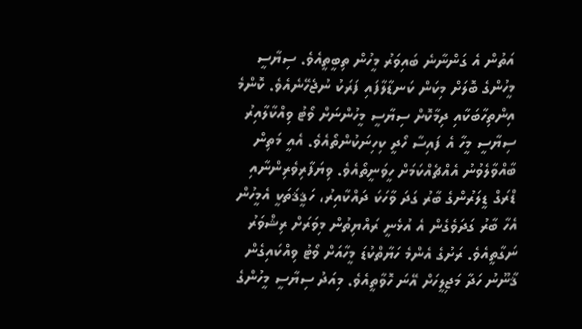އަތުން އެ ގަންނާނެ ބައިވަރު މީހުން ތިބީތީއެވެ. ސިޔާސީ މީހުންގެ ބޮލަށް މިކަން ކަނޑާލާފައި ފަރަކު ނުޖެހޭނެއެވެ. ކޮންމެ އިންތިހާބަކާއި ދިމާކޮށް ސިޔާސީ މީހުންނަށް ވޯޓު ވިއްކާލާއިރު ސިޔާސީ މީހާ އެ ފައިސާ ހޯދީ ކިހިނަކުންތޯއެވެ. އެއީ މަތިން ބާއްވާލެވުނު އެއްޗެއްކަމަށް ހީވަނީތޯއެވެ. ވިޔަފާރިވެރިންނާއި ޑްރަގް ޑީލަރުންގެ ބާރު ގަދަ ވާހަކަ ދައްކާއިރު، ހަޤީޤަތަކީ އެމީހުން އެހާ ބާރު ގަދަވެގެން އެ އުޅެނީ ރައްޔިތުން މިވަރަށް ރިޝްވަރު ނަގާތީއެވެ. ރަށުގެ އެންމެ ހަޔާތްކުޑަ މީހާއަށް ވޯޓު ވިއްކައިގެން ޤާނޫނު ހަދާ މަޖިލީހަށް އޭނަ ހޮވާތީއެވެ. މިއަދު ސިޔާސީ މީހުންގެ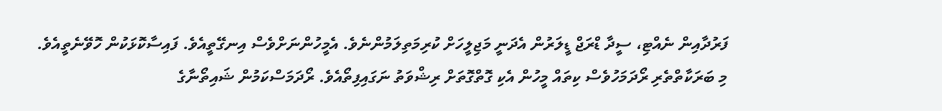ފަރުދާއިން ނެއްޓި، ސީދާ ޑްރަޖް ޑީލަރުން އެދަނީ މަޖިލީހަށް ކުރިމަތިލަމުންނެވެ. އެމީހުންނަށްވެސް އިނގޭތީއެވެ. ފައިސާކޮޅަކުން ހޮވޭނެތީއެވެ.
މި ބަރަކާތްތެރި ރޯދަމަހުވެސް ކިތައް މީހުން އެކި ގޮތްގޮތަށް ރިޝްވަތު ނަގައިފިތޯއެވެ. ރޯދަމަސްކަމުން ޝައިތޯނާގެ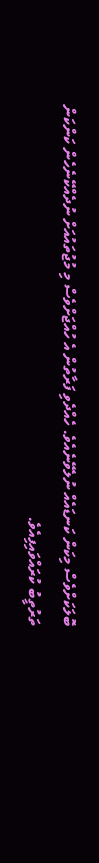ބޮލަކަށްވެސް މިކަން ކަނޑައެއް ނުލެވޭނެއެވެ. ހެއްދެވި ފަރާތުން އެ ހުއްޖަށްވެސް މި މުޖުތައުއަށް ނުދެއްކޭނެހެން ކަންކަން ތަރުތީބު ކުރައްވައިފިއެވެ.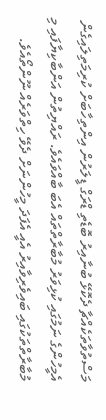މަސްތުވާތަކެއްޗާ ދެކޮޅޭ ބުނާއިރު ބޮޑެތި ޑްރަގް ޑީލަރުން އިންތިހާބަށް ކުރިމަތިލައިގެން އެމީހުންގެ ނަމުގައި ކުޅިވަރު މުބާރާތްތައް އެބަ ބާއްވައެވެ. ރައްޔިތުން އަންބާކިޔާފައި މި މުބާރާތްތަކުގައި ބައިވެރިވާއިރު އެއީ އެފަދަ މީހުންނަށް ދެވޭ ހިތްވަރެއް ނޫންތޯއެވެ.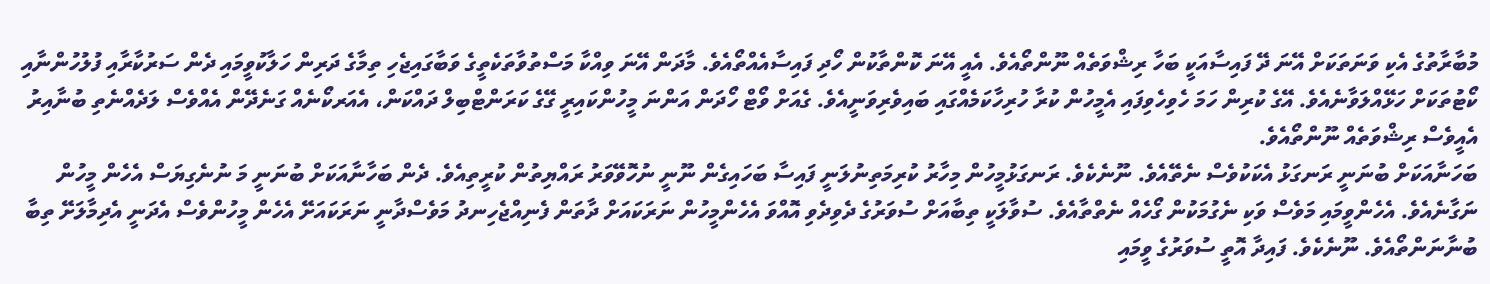މުބާރާތުގެ އެކި ވަނަތަކަށް އޭނަ ދޭ ފައިސާއަކީ ބަހާ ރިޝްވަތެއް ނޫންތޯއެވެ. އެއީ އޭނަ ކޮންތާކުން ހޯދި ފައިސާއެއްތޯއެވެ. މާދަން އޭނަ ވިއްކާ މަސްތުވާތަކެތީގެ ވަބާގައިޖެހި ތިމާގެ ދަރިން ހަލާކުވީމައި ދެން ސަރުކާރާއި ފުލުހުންނާއި ކޯޓުތަކަށް ހަޅޭއްލަވާނެއެވެ. އޭގެ ކުރިން ހަމަ ހެވިހެވިފައި އެމީހުން ކުރާ ހުރިހާކަމެއްގައި ބައިވެރިވަނީއެވެ. ގެއަށް ވޯޓް ހޯދަން އަންނަ މީހުންކައިރީ ގޭގެ ކަރަންޓްބިލް ދައްކަން، އެއަރކޯނެއް ގަނެދޭން އެއްވެސް ލަދެއްނެތި ބުނާއިރު އެއީވެސް ރިޝްވަތެއް ނޫންތޯއެވެ.
ބަހަނާއަކަށް ބުނަނީ ރަނގަޅު އެކަކުވެސް ނެތޭއެވެ. ނޫނެކެވެ. ރަނގަޅުމީހުން މިހާރު ކުރިމަތިނުލަނީ ފައިސާ ބަހައިގެން ނޫނީ ނުހޮވޭވަރު ރައްޔިތުން ކުރީތިއެވެ. ދެން ބަހާނާއަކަށް ބުނަނީ މަ ނުނެގިޔަސް އެހެން މީހުން ނަގާނެއެވެ. އެހެންވީމައި މަވެސް ވަކި ނެގުމަކުން ގޯހެއް ނެތްތާއެވެ. ސުވާލަކީ ތިބާއަށް ސުވަރުގެ ދެވިދެވި އޮއްވަ އެހެންމީހުން ނަރަކައަށް ދާތަން ފެނިއްޖެހިނދު މަވެސްދާނީ ނަރަކައަށޭ އެހެން މީހުންވެސް އެދަނީ އެދިމާލަށޭ ތިބާ ބުނާނަންތޯއެވެ. ނޫނެކެވެ. ފައިދާ އޮތީ ސުވަރުގެ ވީމައި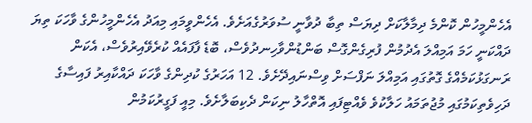އެހެންމީހުން ކޮންމެ ދިމާލާކަށް ދިޔަސް ތިބާ ދުވާނީ ސުވަރުގެއަށެވެ. އެހެންވީމައި މިއަދު އެހެންމީހުންގެ ވާހަކަ ތިޔަ ދައްކަނީ ހަމަ އަމިއްލަ އެދުމުން ފުރިގެންގޮސް ބަންޑުންވާހިނދުވެސް، ބޮޑެ ފާފައެއް ކުރެވޭއިރުވެސް، އެކަން ރަނގަޅުކަމެއްގެ ގޮތުގައި އަމިއްލަ ނަފްސަށް ވިސްނައިދޭށެވެ. 12 އަހަރުގެ ކުދިންގެ ވާހަކަ ދައްކާއިރު ފައިސާގެ ދަހިވެތިކަމުގައި މުޖުތަމައު ހަލާކުވެ ވެއްޓިފައި އޮތްހާލު ނިކަން ދެކިބަލާށެވެ. މިއީ ފަގީރުކަމުން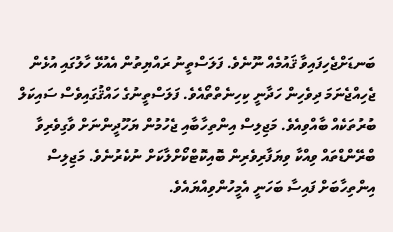ބަނޑަށްޖެހިފައިވާ ޤައުމެއް ނޫނެވެ. ފަލަސްތީނު ރައްޔިތުން އެއުޅޭ ހާލުގައި އުޅެން ޖެހިއްޖެނަމަ ދިވެހިން ހަދާނީ ކިހިނެތްތޯއެވެ. ފަލަސްތީނުގެ ހައްޤުގައިވެސް ސައިކަލް ބުރުތަކެއް ބާއްވިއެވެ. މަޖިލިސް އިންތިހާބާއި ޖެހުމުން ޔަހޫދީންނަށް ވާގިވެރިވާ ބްރޭންޑްތައް ވިއްކާ ވިޔަފާރިވެރިން ބޮއިކޮޓްކޯށްލާކަށް ނުކެރުނެވެ. މަޖިލިސް އިންތިހާބަށް ފައިސާ ބަހަނީ އެމީހުންވިއްޔައެވެ.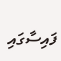ފައިސާގައި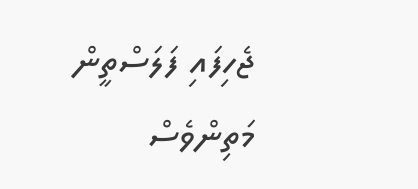ޖެހިފައި ފަލަސްތީން މަތިންވެސް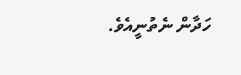ހަދާން ނެތުނީއެވެ.